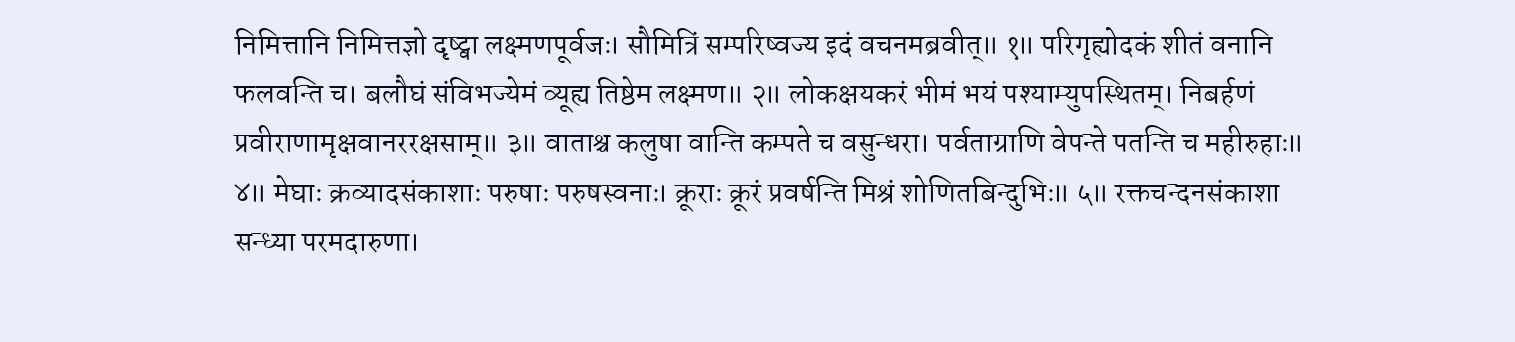निमित्तानि निमित्तज्ञो दृष्ट्वा लक्ष्मणपूर्वजः। सौमित्रिं सम्परिष्वज्य इदं वचनमब्रवीत्॥ १॥ परिगृह्योदकं शीतं वनानि फलवन्ति च। बलौघं संविभज्येमं व्यूह्य तिष्ठेम लक्ष्मण॥ २॥ लोकक्षयकरं भीमं भयं पश्याम्युपस्थितम्। निबर्हणं प्रवीराणामृक्षवानररक्षसाम्॥ ३॥ वाताश्च कलुषा वान्ति कम्पते च वसुन्धरा। पर्वताग्राणि वेपन्ते पतन्ति च महीरुहाः॥ ४॥ मेघाः क्रव्यादसंकाशाः परुषाः परुषस्वनाः। क्रूराः क्रूरं प्रवर्षन्ति मिश्रं शोणितबिन्दुभिः॥ ५॥ रक्तचन्दनसंकाशा सन्ध्या परमदारुणा।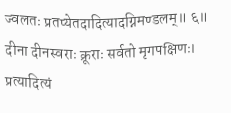ज्वलतः प्रतप्येतदादित्यादग्निमण्डलम्॥ ६॥ दीना दीनस्वराः क्रूराः सर्वतो मृगपक्षिणः। प्रत्यादित्यं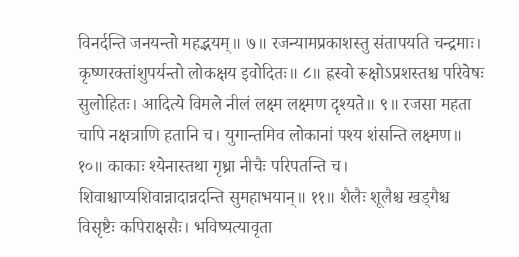विनर्दन्ति जनयन्तो महद्भयम्॥ ७॥ रजन्यामप्रकाशस्तु संतापयति चन्द्रमाः। कृष्णरक्तांशुपर्यन्तो लोकक्षय इवोदितः॥ ८॥ ह्रस्वो रूक्षोऽप्रशस्तश्च परिवेषः सुलोहितः। आदित्ये विमले नीलं लक्ष्म लक्ष्मण दृश्यते॥ ९॥ रजसा महता चापि नक्षत्राणि हतानि च। युगान्तमिव लोकानां पश्य शंसन्ति लक्ष्मण॥ १०॥ काकाः श्येनास्तथा गृध्रा नीचैः परिपतन्ति च। शिवाश्चाप्यशिवान्नादान्नदन्ति सुमहाभयान्॥ ११॥ शैलैः शूलैश्च खड्गैश्च विसृष्टैः कपिराक्षसैः। भविष्यत्यावृता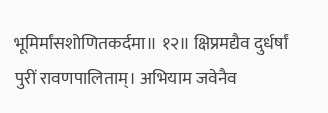भूमिर्मांसशोणितकर्दमा॥ १२॥ क्षिप्रमद्यैव दुर्धर्षां पुरीं रावणपालिताम्। अभियाम जवेनैव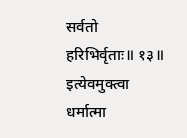सर्वतो हरिभिर्वृताः॥ १३॥ इत्येवमुक्त्वा धर्मात्मा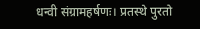धन्वी संग्रामहर्षणः। प्रतस्थे पुरतो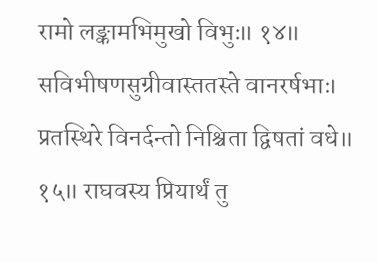रामो लङ्कामभिमुखो विभुः॥ १४॥ सविभीषणसुग्रीवास्ततस्ते वानरर्षभाः। प्रतस्थिरे विनर्दन्तो निश्चिता द्विषतां वधे॥ १५॥ राघवस्य प्रियार्थं तु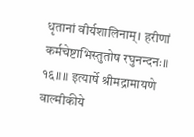धृतानां वीर्यशालिनाम्। हरीणां कर्मचेष्टाभिस्तुतोष रघुनन्दनः॥ १६॥ ॥ इत्यार्षे श्रीमद्रामायणे वाल्मीकीये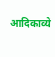आदिकाव्ये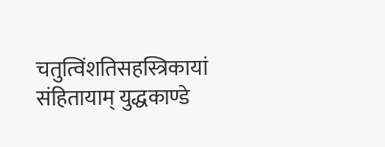चतुत्विंशतिसहस्त्रिकायां संहितायाम् युद्धकाण्डे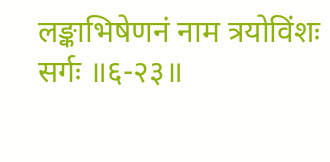लङ्काभिषेणनं नाम त्रयोविंशः सर्गः ॥६-२३॥